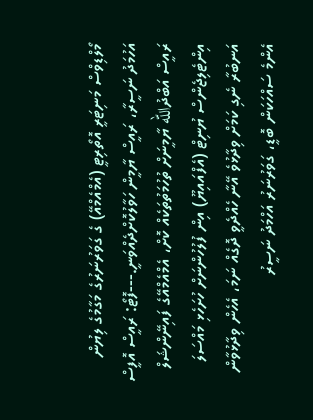މޯލްޑިވްސް މަނިޓަރީ އޮތޯރިޓީ (އެމްއެމްއޭ) ގެ ގަވަރުނަރުގެ މަގާމުގެ ލިޔުން އަހުމަދު ނަސީރާ، ރައީސް ޔާމީން ހަވާލުކޮށްދެއްވަނީ.---ފޮޓޯ: ރައީސް އޮފީސް
ރައީސް އަބްދުالله ޔާމީނަށް ތުހުމަތުތަކެއް ކޮށް، އެމްއެމްއޭގެ ފައިނޭންޝަލް އިންޓެލިޖެންސް ޔުނިޓް (އެފްއައިޔޫ) އިން ފުލުހުންނަށް ހުށަހެޅި މައްސަލަ އަނބުރާ ނެގި ކަމަށް ވިދާޅުވެ އޭނާ ހެއްދެވީ ދޮގެއް ނަމަ، އެހެން ވިދާޅުވާން އެންމެ ސައްހަކަން ބޮޑީ، ގަވަރުނަރު އަހްމަދު ނަސީރު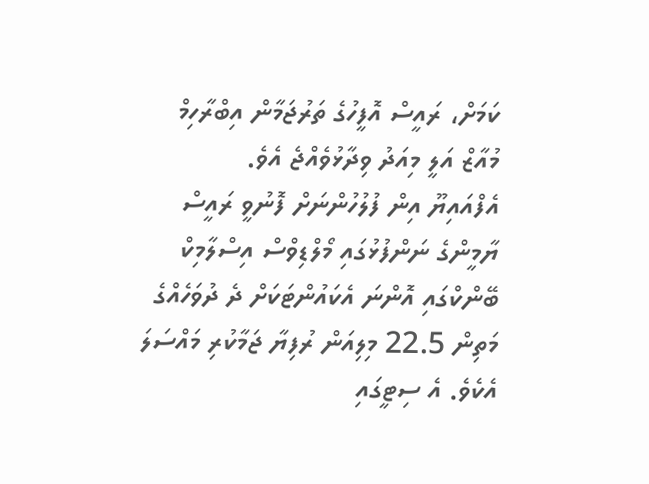ކަމަށް، ރައީސް އޮފީހުގެ ތަރުޖަމާން އިބްރާހިމް މުއާޒް އަލީ މިއަދު ވިދާޅުވެއްޖެ އެވެ.
އެފްއައިޔޫ އިން ފުލުހުންނަށް ފޮނުވީ ރައީސް ޔާމީންގެ ނަންފުޅުގައި މޯލްޑިވްސް އިސްލާމިކް ބޭންކްގައި އޮންނަ އެކައުންޓަކަށް ދެ ދުވަހެއްގެ މަތިން 22.5 މިލިއަން ރުފިޔާ ޖަމާކުރި މައްސަލަ އެކެވެ. އެ ސިޓީގައި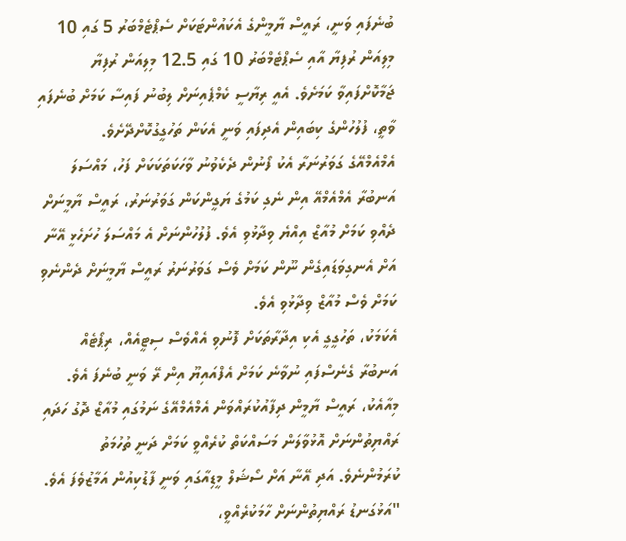ބުނެފައި ވަނީ، ރައީސް ޔާމީންގެ އެކައުންޓަކަށް ސެޕްޓެމްބަރު 5 ގައި 10 މިލިއަން ރުފިޔާ އާއި ސެޕްޓެމްބަރު 10 ގައި 12.5 މިލިއަން ރުފިޔާ ޖަމާކޮށްފައިވާ ކަމަށެވެ. އެއީ ރިޔާސީ ކެމްޕެއިނަށް ލިބުނު ފައިސާ ކަމަށް ބުނެފައި ވާތީ، ފުލުހުންގެ ކިބައިން އެދިފައި ވަނީ އެކަން ތަހުގީގުކޮށްދޭށެވެ.
އެމްއެމްއޭގެ ގަވަރުނަރާ އެކު ފޯނުން ދެކެވުނު ވާހަކަތަކަކަށް ފަހު، މައްސަލަ އަނބުރާ އެމްއެމްއޭ އިން ނެގި ކަމުގެ ޔަގީންކަން ގަވަރުނަރު، ރައީސް ޔާމީނަށް ދެއްވި ކަމަށް މުއާޒް އިއްޔެ ވިދާޅުވި އެވެ. ފުލުހުންނަށް އެ މައްސަލަ ހުށަހެޅީ އޭނާ އަށް އެނގިވަޑައިގެން ނޫން ކަމަށް ވެސް ގަވަރުނަރު ރައީސް ޔާމީނަށް ދެންނެވި ކަމަށް ވެސް މުއާޒް ވިދާޅުވި އެވެ.
އެކަމަކު، ތަހުގީގީ އެކި އިދާރާތަކަށް ފޮނުވި އެއްވެސް ސިޓީއެއް، ރިޕޯޓެއް އަނބުރާ ގެނެސްފައި ނުވާނެ ކަމަށް އެފްއައިޔޫ އިން ރޭ ވަނީ ބުނެފަ އެވެ.
މިއާއެކު، ރައީސް ޔާމީން ދިފާއުކުރައްވަން އެމްއެމްއޭގެ ނަމުގައި މުއާޒް ދޮގު ހަދައި ރައްޔިތުންނަށް އޮޅުވާލަން މަސައްކަތް ކުރެއްވީ ކަމަށް ދަނީ ތުހުމަތު ކުރަމުންނެވެ. އަދި އޭނާ އަށް ސޯޝަލް މީޑިއާގައި ވަނީ ފާޑުކިއުން އަމާޒުވެފަ އެވެ.
"އަޅުގަނޑު ރައްޔިތުންނަށް ހާމަކުރެއްވީ،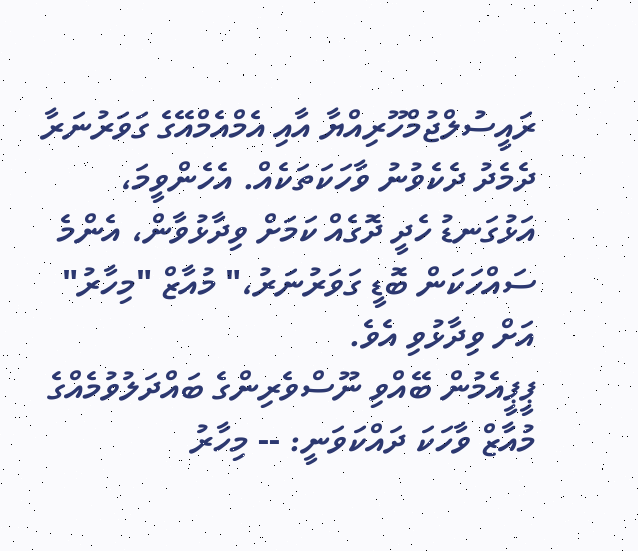ރައީސުލްޖުމްހޫރިއްޔާ އާއި އެމްއެމްއޭގެ ގަވަރުނަރާ ދެމެދު ދެކެވުނު ވާހަކަތަކެއް. އެހެންވީމަ، އަޅުގަނޑު ހެދީ ދޮގެއް ކަމަށް ވިދާޅުވާން، އެންމެ ސައްހަކަން ބޮޑީ ގަވަރުނަރު،" މުއާޒް "މިހާރު" އަށް ވިދާޅުވި އެވެ.
ޕީޕީއެމުން ބޭއްވި ނޫސްވެރިންގެ ބައްދަލުވުމެއްގެ މުއާޒް ވާހަކަ ދައްކަވަނީ: -- މިހާރު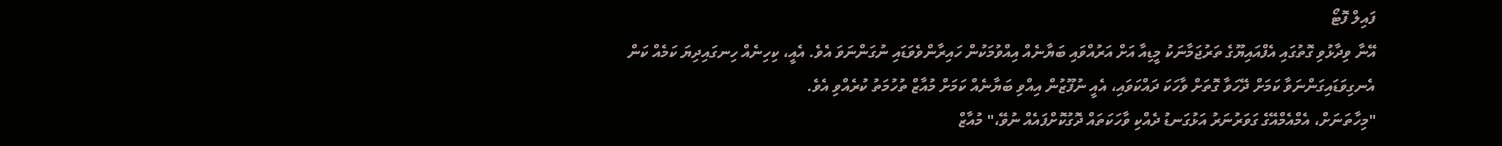ފައިލް ފޮޓޯ
އޭނާ ވިދާޅުވި ގޮތުގައި އެފްއައިޔޫގެ ތަރުޖަމާނަކު މީޑިއާ އަށް އަރުއްވައި ބަޔާނެއް އިއްވުމަކުން ހައިރާންވެވަޑައި ނުގަންނަވަ އެވެ. އެއީ، ކިހިނެއް ހިނގައިދިޔަ ކަމެއް ކަން އެނގިވަޑައިގަންނަވާ ކަމަށް ދޭހަވާ ގޮތަށް ވާހަކަ ދައްކަވައި، އެއީ ނުފޫޒުން އިއްވި ބަޔާނެއް ކަމަށް މުއާޒް ތުހުމަތު ކުރެއްވި އެވެ.
"މިހާތަނަށް، އެމްއެމްއޭގެ ގަވަރުނަރު އަޅުގަނޑު ދެއްކި ވާހަކަތައް ދޮގުކޮށްފައެއް ނުވޭ،" މުއާޒް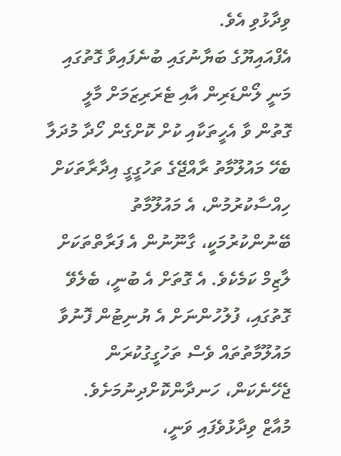ވިދާޅުވި އެވެ.
އެފްއައިޔޫގެ ބަޔާނުގައި ބުނެފައިވާ ގޮތުގައި މަނީ ލޯންޑަރިން އާއި ޓެރަރިޒަމަށް މާލީ ގޮތުން ވާ އެހީތަކާއި ކުށް ކޮށްގެން ހޯދާ މުދަލާ ބެހޭ މައުލޫމާތު ރާއްޖޭގެ ތަހުގީގީ އިދާރާތަކަށް ހިއްސާކުރުމުން، އެ މައުލޫމާތު ބޭނުންކުރުމަކީ، ގާނޫނުން އެ ފަރާތްތަކަށް ލާޒިމް ކަމެކެވެ. އެ ގޮތަށް އެ ބުނީ، ބެލެވޭ ގޮތުގައި، ފުލުހުންނަށް އެ ޔުނިޓުން ފޮނުވާ މައުލޫމާތުތައް ވެސް ތަހުގީގުކުރަން ޖެހޭނެކަން، ހަނދާންކޮށްދިނުމަށެވެ.
މުއާޒް ވިދާޅުވެފައި ވަނީ،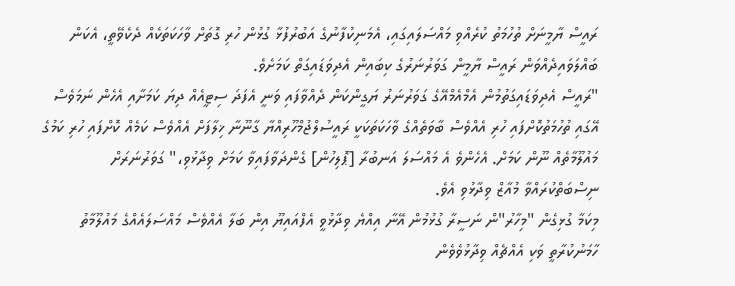ރައީސް ޔާމީނަށް ތުހުމަތު ކުރެއްވި މައްސަލައިގައި، އެމަނިކުފާނުގެ އަބުރުފުޅާ ގުޅުން ހުރި ގޮތަށް ވާހަކަތަކެއް ދެކެވޭތީ، އެކަން ބައްލަވައިދެއްވަން ރައީސް ޔާމީން ގަވަރުނަރުގެ ކިބައިން އެދިވަޑައިގަތް ކަމަށެވެ.
"ރައީސް އެދިވަޑައިގަތުމުން އެމްއެމްއޭގެ ގަވަރުނަރު ޔަގީންކަން ދެއްވާފައި ވަނީ އެފަދަ ސިޓީއެއް ދިޔަ ކަމަށާއި އެހެން ނަމަވެސް އޭގައި ތުހުމަތުކޮށްފައި ހުރި އެއްވެސް ބާވަތެއްގެ ވާހަކަތަކަކީ ރައީސުލްޖުމްހޫރިއްޔާ ގާނޫނާ ޚިލާފަށް އެއްވެސް ކަމެއް ކޮށްފައި ހުރި ކަމުގެ މައުލޫމާތެއް ނޫން ކަމަށް. އެހެންވެ އެ މައްސަލަ އަނބުރާ [ޕޮލިހުން] ގެންދަވާފައިވާ ކަމަށް ވިދާޅުވި،" ގަވަރުނަރަށް ނިސްބަތްކުރައްވާ މުއާޒް ވިދާޅުވި އެވެ.
މިކަމާ ގުޅިގެން "މިހާރު"ން ނަސީރާ ގުޅުމުން އޭނާ އިއްޔެ ވިދާޅުވީ އެފްއައިޔޫ އިން ބަލާ އެއްވެސް މައްސަލައެއްގެ މައުލޫމާތު ހާމަނުކުރާތީ ވަކި އެއްޗެއް ވިދާޅުވެވެން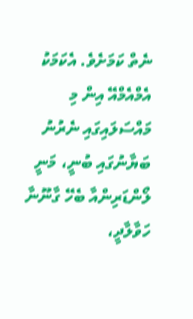ނެތް ކަމަށެވެ. އެކަމަކު އެމްއެމްއޭ އިން މި މައްސަލައިގައި ނެރުނު ބަޔާނުގައި ބުނީ، މަނީ ލޯންޑަރިންއާ ބެހޭ ގާނޫނާ ހަވާލާދީ،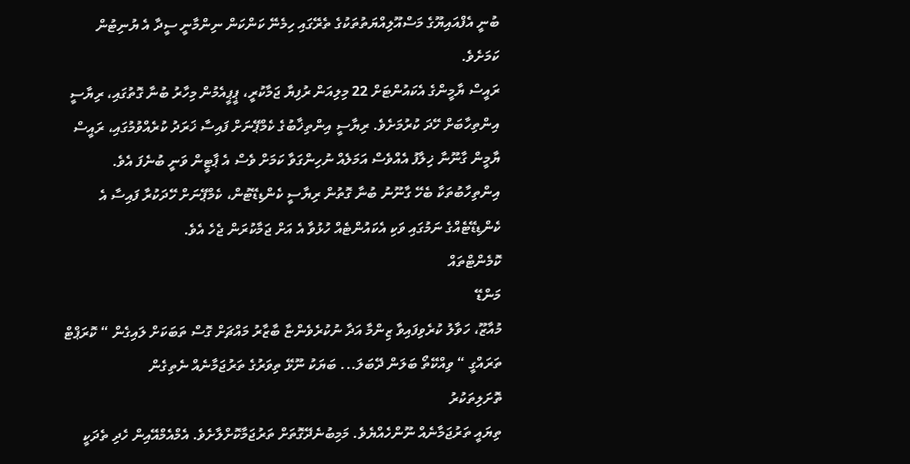ބުނީ އެފްއައިޔޫގެ މަސްއޫލިއްޔަތުތަކުގެ ތެރޭގައި ހިމެނޭ ކަންކަން ނިންމާނީ ސީދާ އެ ޔުނިޓުން ކަމަށެވެ.
ރައީސް ޔާމީންގެ އެކައުންޓަށް 22 މިލިއަން ރުފިޔާ ޖަމާކުރީ، ޕީޕީއެމުން މިހާރު ބުނާ ގޮތުގައި، ރިޔާސީ އިންތިހާބަށް ހޭދަ ކުރުމަށެވެ. ރިޔާސީ އިންތިޚާބުގެ ކެމްޕޭނަށް ފައިސާ ޚަރަދު ކުރެއްވުމުގައި، ރައީސް ޔާމީން ގާނޫނާ ޚިލާފު އެއްވެސް އަމަލެއް ނުހިންގަވާ ކަމަށް ވެސް އެ ޕާޓީން ވަނީ ބުނެފަ އެވެ.
އިންތިހާބުތަކާ ބެހޭ ގާނޫނު ބުނާ ގޮތުން ރިޔާސީ ކެންޑިޑޭޓުން، ކެމްޕޭނަށް ހޭދަކުރާ ފައިސާ އެ ކެންޑިޑޭޓެއްގެ ނަމުގައި ވަކި އެކައުންޓެއް ހުޅުވާ އެ އަށް ޖަމާކުރަން ޖެހެ އެވެ.
ކޮމެންޓްތައް
މަންޑޭ
މުއާޒޫ، ހަވާލު ކުރެވިފައިވާ ޒިންމާ އަދާ ނުކުރެވެންޏާ ބާޒާރު މައްޗަށް ގޮސް ތަބަކަށް ލައިގެން “ ކޮރަޕްޓް ތަރައްގީ “ ވިއްކޭތޯ ބަލަން ދޭބަލަ... ބަޔަކު ނޫޅޭ ތިވަރުގެ ތަރުޖަމާނެއް ނެތިގެން
ތޮށަލިތަކުރު
ތިޔައީ ތަރުޖަމާނެއް ނޫންހެއްޔެވެ. މަމިބުނެދޭގޮތަށް ތަރުޖަމާކޮށްލާށެވެ. އެމްއެމްއޭއިން ހެދި ތެދަކީ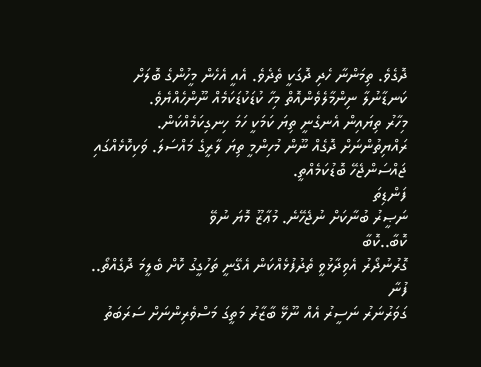ދޮގެވެ. ތިމަންނާ ހެދި ދޮގަކީ ތެދެވެ. އެއީ އެހެން މީހުންގެ ބޮލަށް ކަނޑާނުލާ ނިންމާލެވެންއޮތް މިހާ ކުޑަކުޑަކަމެއް ނޫންހެއްޔެވެ.
މިހާރު ތިޔައިން އެނގެނީ ތިޔަ ކަމަކީ ހަމަ ހިނގިކަމެއްކަން. ރައްޔިތުންނަށް ދޮގެއް ނޫން މުހިންމީ ތިޔަ ލާރީގެ މައްސަލަ. ވަކިކޮޅެއްގައި ޖައްސަންޖެހޭ ބޮޑުކަމެއްތީ.
ފަންޑިތަ
ނަޞީރު ބުނާކަށް ނުޖެހޭނެ. މުޢާޒޫ މޮޔަ ނުވޭ
ކޮބާ..ކޮބާ
ގޮރުނުދޯރު އެވިދާޅުވީ ތެދުފުޅެއްކަން އެގޭނީ ތަހުގީގު ކޮށް ބެލީމަ ދޮގެއްތޯ..
ފުނާ
ގަވަރުނަރު ނަސީރު އެއް ނޫޅޭ ބާޒާރު މަތީގަ މަސްވެރިންނަށް ސަރަބަތު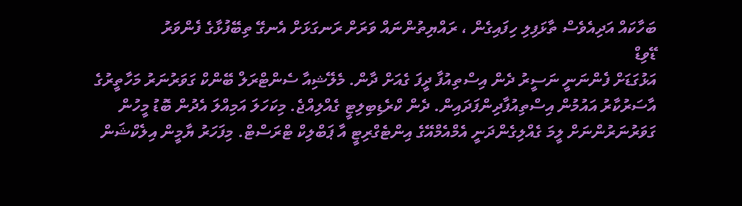ބަހާކައް އަދިއެވެސް ތާޅަފިލި ހިފައިގެން ، ރައްޔިތުންނައް ވަރަށް ރަނގަޅަށް އެނގޭ ތިބޭފުޅާގެ ފެންވަރު
ޑޭވިޑް
އަޅުގަޑަށް ފެންނަނީ ނަސީރު ދެން އިސްތިއުފާ ދީފަ ގެއަށް ދާން. މެލޭޝިއާ ސެންޓްރަލް ބޭންކް ގަވަރުނަރު މަހާތީރުގެ އާސަރުކާރު އައުމުން އިސްތިއުފާދިންފަދައިން. ދެން ކްރެޑިބިލިޓީ ގެއްލިއްޖެ. މިކަހަލަ އަމިއްލަ އެދުން ބޮޑު މީހުން ގަވަރުނަރުންނަށް ލީމަ ގެއްލިގެންދަނީ އެމްއެމްއޭގެ އިންޓެގްރިޓީ އާ ޕަބްލިކް ޓްރަސްޓް. މިފަހަރު ޔާމީން އިލެކްޝަން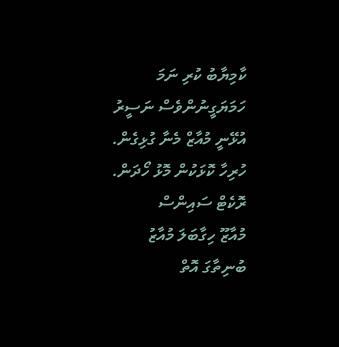ކާމިޔާބު ކުރި ނަމަ ހަމަޔަގީނުންވެސް ނަސީރު އުޅޭނީ މުއާޒް މެނާ ގުޅިގެން. ހުރިހާ ކޮޅަކުން މޮޅު ހޯދަން.
ރޮކެޓް ސައިންސް
މުއާޒޫ ހިގާބަލަ މުއާޒު ބުނިތާގަ އޮތް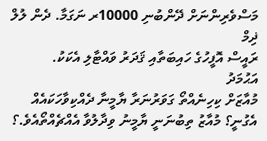މަސްވެރިންނަށް ދޭންބުނި 10000ރ ނަގަމާ. ދެން ލުލް
ޛިމް
ރައީސް އޮފީހުގެ ހައިބަތާއި ޤަދަރު ވައްޓާލި އެކަކު.
އަޙުމަދު
މުއާޒަށް ކިހިނެއްތޯ ގަވަރުނަރާ ޔާމީނާ ދެއްކިވާހަކައެއް އެގުނީ؟ މުއާޒު ތިބުނަނީ ޔާމީނު ވިދާލުވާ އެއްޗެއްތޯއެވެ.؟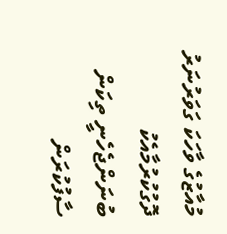މުއާޒުގެ ވާހަކަ ގަވަރުނަރު ދޮގުކުރުމާއެކު ބުނަންޖެހެނީ ތިކަން ސާފުކުރަން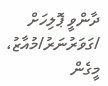ދާންވީ ޕޮލިހަށް /ގަވަރުނަރު/މުއާޒު، މީގެން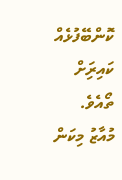ކޮންބޭފުޅެއް ކައިރިަށް ތޯއެވެ. މުއާޒު މިކަން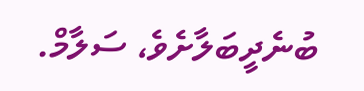ބުނެދީބަލާށެވެ، ސަލާމް.